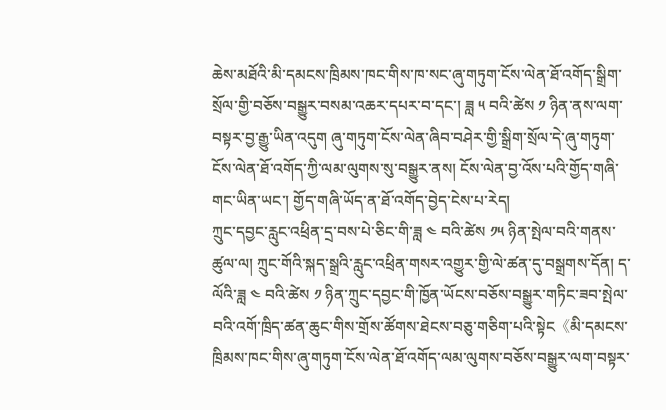ཆེས་མཐོའི་མི་དམངས་ཁྲིམས་ཁང་གིས་ཁ་སང་ཞུ་གཏུག་ངོས་ལེན་ཐོ་འགོད་སྒྲིག་སྲོལ་གྱི་བཅོས་བསྒྱུར་བསམ་འཆར་དཔར་བ་དང་། ཟླ ༥ བའི་ཚེས ༡ ཉིན་ནས་ལག་བསྟར་བྱ་རྒྱུ་ཡིན་འདུག ཞུ་གཏུག་ངོས་ལེན་ཞིབ་བཤེར་གྱི་སྒྲིག་སྲོལ་དེ་ཞུ་གཏུག་ངོས་ལེན་ཐོ་འགོད་ཀྱི་ལམ་ལུགས་སུ་བསྒྱུར་ནས། ངོས་ལེན་བྱ་འོས་པའི་གྱོད་གཞི་གང་ཡིན་ཡང་། གྱོད་གཞི་ཡོད་ན་ཐོ་འགོད་བྱེད་ངེས་པ་རེད།
ཀྲུང་དབྱང་རླུང་འཕྲིན་དྲ་བས་པེ་ཅིང་གི་ཟླ ༤ བའི་ཚེས ༡༥ ཉིན་སྤེལ་བའི་གནས་ཚུལ་ལ། ཀྲུང་གོའི་སྐད་སྒྲའི་རླུང་འཕྲིན་གསར་འགྱུར་གྱི་ལེ་ཚན་དུ་བསྒྲགས་དོན། ད་ལོའི་ཟླ ༤ བའི་ཚེས ༡ ཉིན་ཀྲུང་དབྱང་གི་ཁྱོན་ཡོངས་བཅོས་བསྒྱུར་གཏིང་ཟབ་སྤེལ་བའི་འགོ་ཁྲིད་ཚན་ཆུང་གིས་གྲོས་ཚོགས་ཐེངས་བཅུ་གཅིག་པའི་སྟེང《མི་དམངས་ཁྲིམས་ཁང་གིས་ཞུ་གཏུག་ངོས་ལེན་ཐོ་འགོད་ལམ་ལུགས་བཅོས་བསྒྱུར་ལག་བསྟར་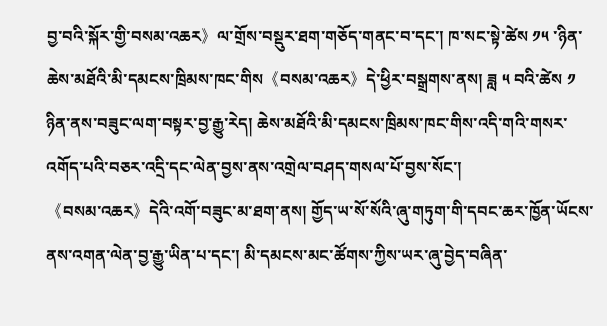བྱ་བའི་སྐོར་གྱི་བསམ་འཆར》ལ་གྲོས་བསྡུར་ཐག་གཅོད་གནང་བ་དང་། ཁ་སང་སྟེ་ཚེས ༡༥ ་ཉིན་ཆེས་མཐོའི་མི་དམངས་ཁྲིམས་ཁང་གིས《བསམ་འཆར》དེ་ཕྱིར་བསྒྲགས་ནས། ཟླ ༥ བའི་ཚེས ༡ ཉིན་ནས་བཟུང་ལག་བསྟར་བྱ་རྒྱུ་རེད། ཆེས་མཐོའི་མི་དམངས་ཁྲིམས་ཁང་གིས་འདི་གའི་གསར་འགོད་པའི་བཅར་འདྲི་དང་ལེན་བྱས་ནས་འགྲེལ་བཤད་གསལ་པོ་བྱས་སོང་།
《བསམ་འཆར》དེའི་འགོ་བཟུང་མ་ཐག་ནས། གྱོད་ཡ་སོ་སོའི་ཞུ་གཏུག་གི་དབང་ཆར་ཁྱོན་ཡོངས་ནས་འགན་ལེན་བྱ་རྒྱུ་ཡིན་པ་དང་། མི་དམངས་མང་ཚོགས་ཀྱིས་ཡར་ཞུ་བྱེད་བཞིན་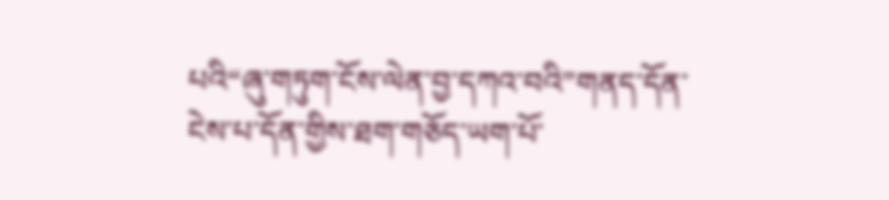པའི“ཞུ་གཏུག་ངོས་ལེན་བྱ་དཀའ་བའི”གནད་དོན་ངེས་པ་དོན་གྱིས་ཐག་གཅོད་ཡག་པོ་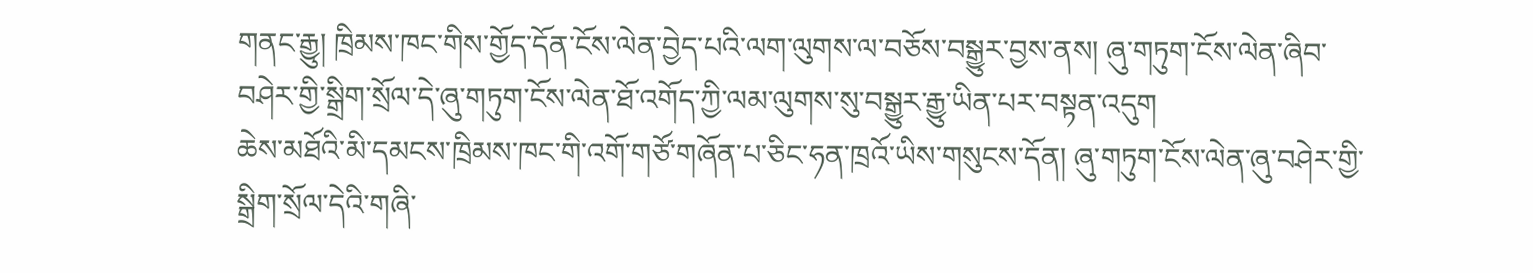གནང་རྒྱུ། ཁྲིམས་ཁང་གིས་གྱོད་དོན་ངོས་ལེན་བྱེད་པའི་ལག་ལུགས་ལ་བཅོས་བསྒྱུར་བྱས་ནས། ཞུ་གཏུག་ངོས་ལེན་ཞིབ་བཤེར་གྱི་སྒྲིག་སྲོལ་དེ་ཞུ་གཏུག་ངོས་ལེན་ཐོ་འགོད་ཀྱི་ལམ་ལུགས་སུ་བསྒྱུར་རྒྱུ་ཡིན་པར་བསྟན་འདུག
ཆེས་མཐོའི་མི་དམངས་ཁྲིམས་ཁང་གི་འགོ་གཙོ་གཞོན་པ་ཅིང་ཧན་ཁྲའོ་ཡིས་གསུངས་དོན། ཞུ་གཏུག་ངོས་ལེན་ཞུ་བཤེར་གྱི་སྒྲིག་སྲོལ་དེའི་གཞི་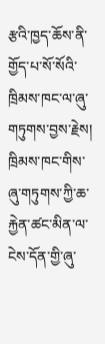རྩའི་ཁྱད་ཆོས་ནི་གྱོད་པ་སོ་སོའི་ཁྲིམས་ཁང་ལ་ཞུ་གཏུགས་བྱས་རྗེས། ཁྲིམས་ཁང་གིས་ཞུ་གཏུགས་ཀྱི་ཆ་རྐྱེན་ཚང་མིན་ལ་ངེས་དོན་གྱི་ཞུ་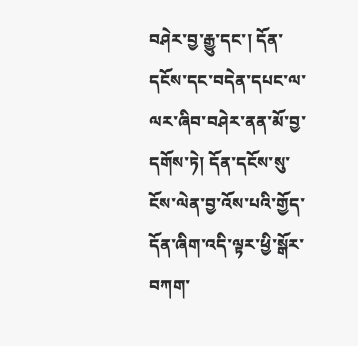བཤེར་བྱ་རྒྱུ་དང་། དོན་དངོས་དང་བདེན་དཔང་ལ་ལར་ཞིབ་བཤེར་ནན་མོ་བྱ་དགོས་ཏེ། དོན་དངོས་སུ་ངོས་ལེན་བྱ་འོས་པའི་གྱོད་དོན་ཞིག་འདི་ལྟར་ཕྱི་སྒོར་བཀག་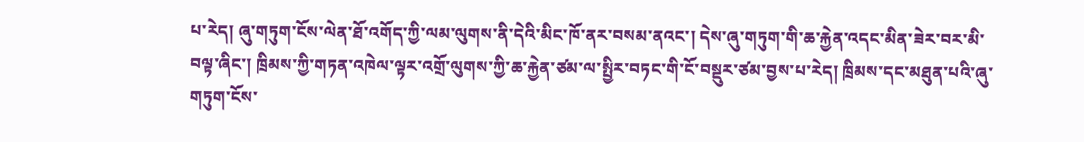པ་རེད། ཞུ་གཏུག་ངོས་ལེན་ཐོ་འགོད་ཀྱི་ལམ་ལུགས་ནི་དེའི་མིང་ཁོ་ནར་བསམ་ནའང་། དེས་ཞུ་གཏུག་གི་ཆ་རྐྱེན་འདང་མིན་ཟེར་བར་མི་བལྟ་ཞིང་། ཁྲིམས་ཀྱི་གཏན་འཁེལ་ལྟར་འགྲོ་ལུགས་ཀྱི་ཆ་རྐྱེན་ཙམ་ལ་སྤྱིར་བཏང་གི་ངོ་བསྡུར་ཙམ་བྱས་པ་རེད། ཁྲིམས་དང་མཐུན་པའི་ཞུ་གཏུག་ངོས་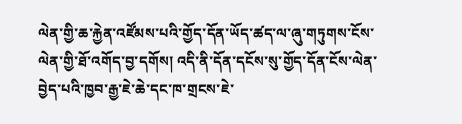ལེན་གྱི་ཆ་རྐྱེན་འཛོམས་པའི་གྱོད་དོན་ཡོད་ཚད་ལ་ཞུ་གཏུགས་ངོས་ལེན་གྱི་ཐོ་འགོད་བྱ་དགོས། འདི་ནི་དོན་དངོས་སུ་གྱོད་དོན་ངོས་ལེན་བྱེད་པའི་ཁྱབ་རྒྱ་ཇེ་ཆེ་དང་ཁ་གྲངས་ཇེ་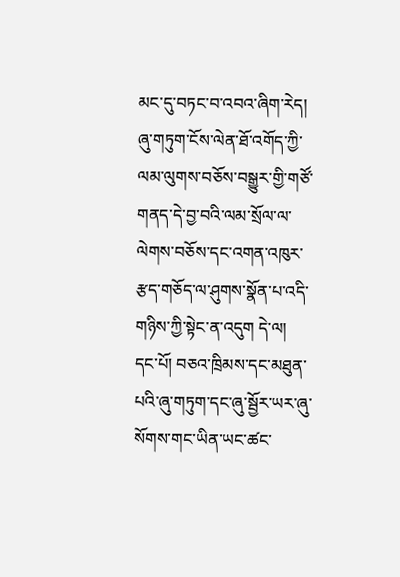མང་དུ་བཏང་བ་འབའ་ཞིག་རེད།
ཞུ་གཏུག་ངོས་ལེན་ཐོ་འགོད་ཀྱི་ལམ་ལུགས་བཅོས་བསྒྱུར་གྱི་གཙོ་གནད་དེ་བྱ་བའི་ལམ་སྲོལ་ལ་ལེགས་བཅོས་དང་འགན་འཁུར་རྩད་གཅོད་ལ་ཤུགས་སྣོན་པ་འདི་གཉིས་ཀྱི་སྟེང་ན་འདུག དེ་ལ།
དང་པོ། བཅའ་ཁྲིམས་དང་མཐུན་པའི་ཞུ་གཏུག་དང་ཞུ་སྦྱོར་ཡར་ཞུ་སོགས་གང་ཡིན་ཡང་ཚང་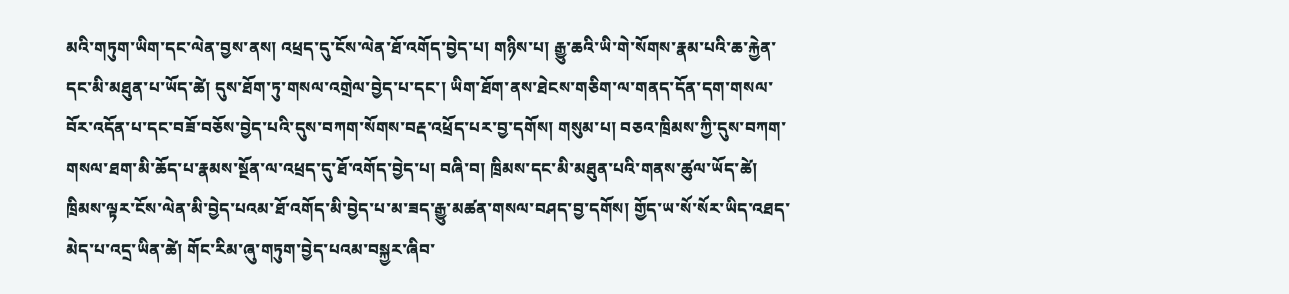མའི་གཏུག་ཡིག་དང་ལེན་བྱས་ནས། འཕྲད་དུ་ངོས་ལེན་ཐོ་འགོད་བྱེད་པ། གཉིས་པ། རྒྱུ་ཆའི་ཡི་གེ་སོགས་རྣམ་པའི་ཆ་རྐྱེན་དང་མི་མཐུན་པ་ཡོད་ཚེ། དུས་ཐོག་ཏུ་གསལ་འགྲེལ་བྱེད་པ་དང་། ཡིག་ཐོག་ནས་ཐེངས་གཅིག་ལ་གནད་དོན་དག་གསལ་བོར་འདོན་པ་དང་བཟོ་བཅོས་བྱེད་པའི་དུས་བཀག་སོགས་བརྡ་འཕྲོད་པར་བྱ་དགོས། གསུམ་པ། བཅའ་ཁྲིམས་ཀྱི་དུས་བཀག་གསལ་ཐག་མི་ཆོད་པ་རྣམས་སྔོན་ལ་འཕྲད་དུ་ཐོ་འགོད་བྱེད་པ། བཞི་བ། ཁྲིམས་དང་མི་མཐུན་པའི་གནས་ཚུལ་ཡོད་ཚེ། ཁྲིམས་ལྟར་ངོས་ལེན་མི་བྱེད་པའམ་ཐོ་འགོད་མི་བྱེད་པ་མ་ཟད་རྒྱུ་མཚན་གསལ་བཤད་བྱ་དགོས། གྱོད་ཡ་སོ་སོར་ཡིད་འཐད་མེད་པ་འདྲ་ཡིན་ཚེ། གོང་རིམ་ཞུ་གཏུག་བྱེད་པའམ་བསྐྱར་ཞིབ་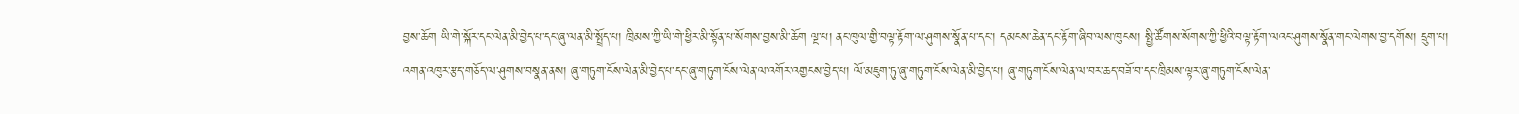བྱས་ཆོག ཡི་གེ་སྐོར་དང་ལེན་མི་བྱེད་པ་དང་ཞུ་ལན་མི་སྤྲོད་པ། ཁྲིམས་ཀྱི་ཡི་གེ་ཕྱིར་མི་སྟོན་པ་སོགས་བྱས་མི་ཆོག ལྔ་པ། ནང་ཁུལ་གྱི་བལྟ་རྟོག་ལ་ཤུགས་སྣོན་པ་དང་། དམངས་ཆེན་དང་རྟོག་ཞིབ་ལས་ཁུངས། སྤྱི་ཚོགས་སོགས་ཀྱི་ཕྱིའི་བལྟ་རྟོག་ལའང་ཤུགས་སྣོན་གང་ལེགས་བྱ་དགོས། དྲུག་པ། འགན་འཁུར་རྩད་གཅོད་ལ་ཤུགས་བསྣན་ནས། ཞུ་གཏུག་ངོས་ལེན་མི་བྱེད་པ་དང་ཞུ་གཏུག་ངོས་ལེན་ལ་འགོར་འགྱངས་བྱེད་པ། ལོ་མཇུག་ཏུ་ཞུ་གཏུག་ངོས་ལེན་མི་བྱེད་པ། ཞུ་གཏུག་ངོས་ལེན་ལ་བར་ཆད་བཟོ་བ་དང་ཁྲིམས་ལྟར་ཞུ་གཏུག་ངོས་ལེན་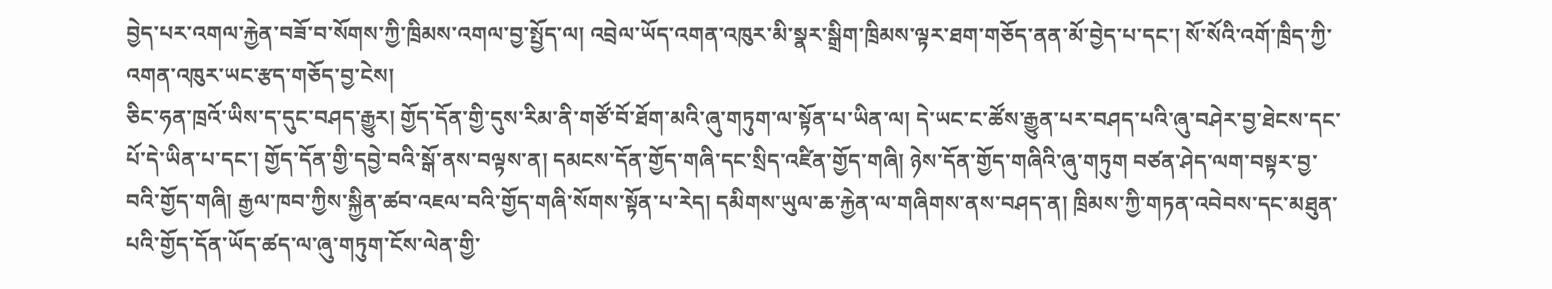བྱེད་པར་འགལ་རྐྱེན་བཟོ་བ་སོགས་ཀྱི་ཁྲིམས་འགལ་བྱ་སྤྱོད་ལ། འབྲེལ་ཡོད་འགན་འཁུར་མི་སྣར་སྒྲིག་ཁྲིམས་ལྟར་ཐག་གཅོད་ནན་མོ་བྱེད་པ་དང་། སོ་སོའི་འགོ་ཁྲིད་ཀྱི་འགན་འཁུར་ཡང་རྩད་གཅོད་བྱ་ངེས།
ཅིང་ཧན་ཁྲའོ་ཡིས་ད་དུང་བཤད་རྒྱུར། གྱོད་དོན་གྱི་དུས་རིམ་ནི་གཙོ་བོ་ཐོག་མའི་ཞུ་གཏུག་ལ་སྟོན་པ་ཡིན་ལ། དེ་ཡང་ང་ཚོས་རྒྱུན་པར་བཤད་པའི་ཞུ་བཤེར་བྱ་ཐེངས་དང་པོ་དེ་ཡིན་པ་དང་། གྱོད་དོན་གྱི་དབྱེ་བའི་སྒོ་ནས་བལྟས་ན། དམངས་དོན་གྱོད་གཞི་དང་སྲིད་འཛིན་གྱོད་གཞི། ཉེས་དོན་གྱོད་གཞིའི་ཞུ་གཏུག བཙན་ཤེད་ལག་བསྟར་བྱ་བའི་གྱོད་གཞི། རྒྱལ་ཁབ་ཀྱིས་སྐྱིན་ཚབ་འཇལ་བའི་གྱོད་གཞི་སོགས་སྟོན་པ་རེད། དམིགས་ཡུལ་ཆ་རྐྱེན་ལ་གཞིགས་ནས་བཤད་ན། ཁྲིམས་ཀྱི་གཏན་འབེབས་དང་མཐུན་པའི་གྱོད་དོན་ཡོད་ཚད་ལ་ཞུ་གཏུག་ངོས་ལེན་གྱི་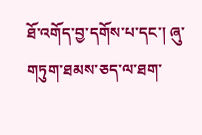ཐོ་འགོད་བྱ་དགོས་པ་དང་། ཞུ་གཏུག་ཐམས་ཅད་ལ་ཐག་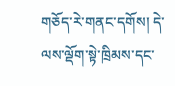གཅོད་རེ་གནང་དགོས། དེ་ལས་ལྡོག་སྟེ་ཁྲིམས་དང་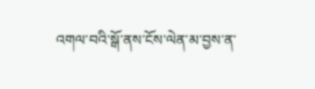འགལ་བའི་སྒོ་ནས་ངོས་ལེན་མ་བྱས་ན་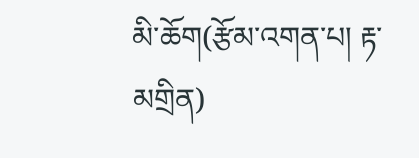མི་ཆོག(རྩོམ་འགན་པ། རྟ་མགྲིན)